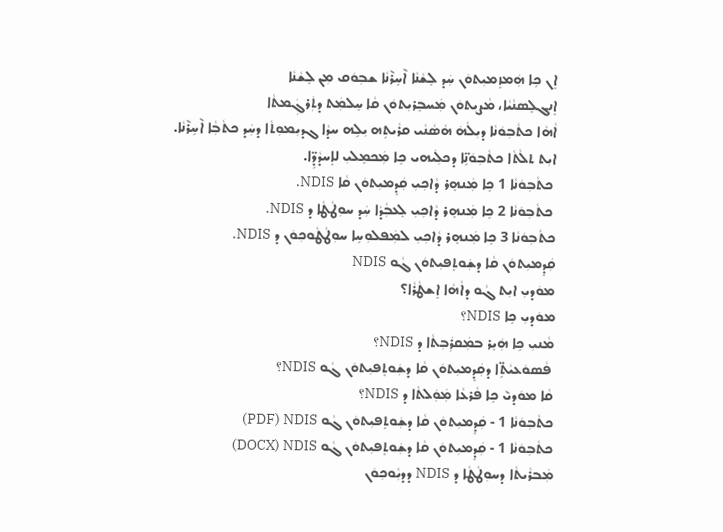ܐܸܢ ܟܹܐ ܗܲܡܙܸܡܝܼܬܘܿܢ ܚܲܕ ܠܸܫܵܢܵܐ ܐ݉ܚܹܪ݉ܢܵܐ ܫܒܼܘܿܩ ܡܼܢ ܠܸܫܵܢܵܐ
ܐܸܢܓܠܸܣܢܵܝܵܐ، ܡܵܨܝܼܬܘܿܢ ܡܲܚܒܸܪܝܼܬܘܿܢ ܩܵܐ ܚܸܠܡܲܬ ܕܬܲܪܓܲܡܬܵܐ
ܐܵܗܵܐ ܟܬܵܒܼܘܿܢܵܐ ܕܝܼܠܵܗܿ ܗܵܣܵܢܵܝ ܩܪܵܝܬܹܗ ܝܼܠܹܗ ܚܕܵܐ ܓܕܝܼܡܘܼܬܵܐ ܕܚܲܕ ܟܬܵܒܼܵܐ ܐ݉ܚܹܪ݉ܢܵܐ.
ܐܝܼܬ ܬܠܵܬܵܐ ܟܬܵܒܼܘܿܢܹ̈ܐ ܕܟܠܲܝܗܝ ܟܹܐ ܡܲܟܡܸܠܝܼ ܠܐܸܚܕܵܕܹ̈ܐ.
 ܟܬܵܒܼܘܿܢܵܐ 1 ܟܹܐ ܡܲܢܗܸܪ ܕܵܐܟܼܝܼ ܩܲܕܸܡܝܼܬܘܿܢ ܩܵܐ NDIS.
 ܟܬܵܒܼܘܿܢܵܐ 2 ܟܹܐ ܡܲܢܗܸܪ ܕܵܐܟܼܝܼ ܠܸܥܒܼܵܕܵܐ ܚܲܕ ܚܘܼܛܵܛܵܐ ܕ NDIS.
ܟܬܵܒܼܘܿܢܵܐ 3 ܟܹܐ ܡܲܢܗܸܪ ܕܵܐܟܼܝܼ ܠܡܲܦܠܘܼܚܹܐ ܚܘܼܛܵܛܵܘܟܼܘܿܢ ܕ NDIS.
ܩܲܕܸܡܝܼܬܘܿܢ ܩܵܐ ܕܫܲܘܬܸܦܝܼܬܘܿܢ ܓܵܘ NDIS
ܡܘܿܕܝܼ ܐܝܼܬ ܓܵܘ ܕܐܵܗܵܐ ܐܸܫܛܵܪܵܐ؟
ܡܘܿܕܝܼ ܟܹܐ NDIS؟
ܡܵܢܝܼ ܟܹܐ ܗܲܝܸܪ ܒܡܲܩܪܲܒܼܬܵܐ ܕ NDIS؟
 ܦܵܣܘܿܥܝܵܬܹ̈ܐ ܕܩܲܕܸܡܝܼܬܘܿܢ ܩܵܐ ܕܫܲܘܬܸܦܝܼܬܘܿܢ ܓܵܘ NDIS؟
ܩܵܐ ܡܘܿܕܝ݉ ܟܹܐ ܦܵܪܥܵܐ ܡܲܘܲܠܬܵܐ ܕ NDIS؟
ܟܬܵܒܼܘܿܢܵܐ 1 - ܩܲܕܸܡܝܼܬܘܿܢ ܩܵܐ ܕܫܲܘܬܸܦܝܼܬܘܿܢ ܓܵܘ PDF) NDIS)
ܟܬܵܒܼܘܿܢܵܐ 1 - ܩܲܕܸܡܝܼܬܘܿܢ ܩܵܐ ܕܫܲܘܬܸܦܝܼܬܘܿܢ ܓܵܘ DOCX) NDIS)
ܡܲܒܪܵܝܬܵܐ ܕܚܘܼܛܵܛܵܐ ܕ NDIS ܕܕܝܼܵܘܟܼܘܿܢ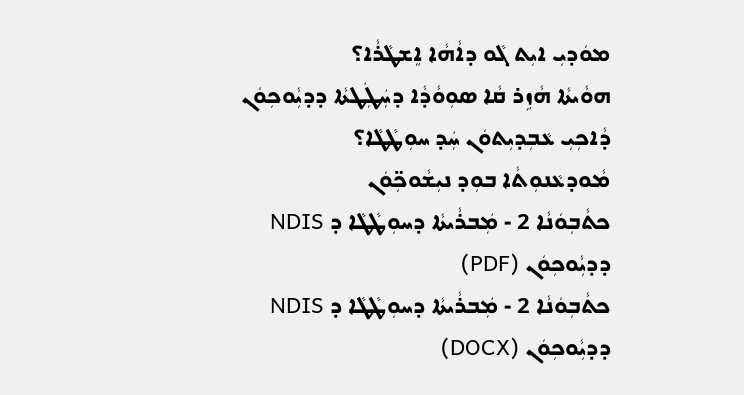ܡܘܿܕܝܼ ܐܝܼܬ ܓܵܘ ܕܐܵܗܵܐ ܐܸܫܛܵܪܵܐ؟
ܗܘܵܝܬܵܐ ܗܵܙܹܪ ܩܵܐ ܣܘܼܘܵܕܵܐ ܕܚܲܛܲܛܬܵܐ ܕܕܝܼܵܘܟܼܘܿܢ
ܕܵܐܟܼܝܼ ܥܵܒܼܕܝܼܬܘܿܢ ܚܲܕ ܚܘܼܛܵܛܵܐ؟
ܡܵܘܕܥܵܢܘܼܬܵܐ ܒܘܼܕ ܢܝܼܫܵܘܟܼ̈ܘܿܢ
ܟܬܵܒܼܘܿܢܵܐ 2 - ܡܲܒܪܵܝܬܵܐ ܕܚܘܼܛܵܛܵܐ ܕ NDIS ܕܕܝܼܵܘܟܼܘܿܢ (PDF)
ܟܬܵܒܼܘܿܢܵܐ 2 - ܡܲܒܪܵܝܬܵܐ ܕܚܘܼܛܵܛܵܐ ܕ NDIS ܕܕܝܼܵܘܟܼܘܿܢ (DOCX)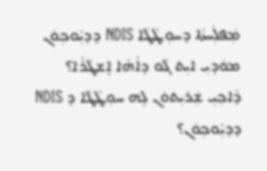ܡܲܦܠܲܚܬܵܐ ܕܚܘܼܛܵܛܵܐ NDIS ܕܕܝܼܵܘܟܼܘܿܢ
ܡܘܿܕܝܼ ܐܝܼܬ ܓܵܘ ܕܐܵܗܵܐ ܐܸܫܛܵܪܵܐ؟
ܕܵܐܟܼܝܼ ܫܲܪܝܼܬܘܿܢ ܠܹܗ ܚܘܼܛܵܛܵܐ ܕ NDIS ܕܕܝܼܵܘܟܼܘܿܢ؟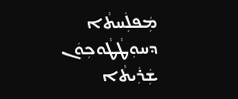ܡܲܦܠܲܚܬܵܐ ܕܚܘܼܛܵܛܵܘܟܼܘܿܢ
ܫܲܪܲܝܬܵܐ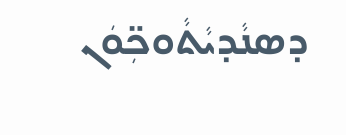ܕܣܢܵܕܝܵܬܵܘܟܼ̈ܘܿܢ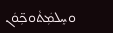ܘܚܸܠܡܲܬܵܘܟܼ̈ܘܿܢ